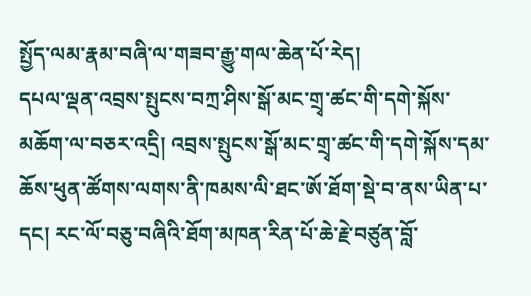སྤྱོད་ལམ་རྣམ་བཞི་ལ་གཟབ་རྒྱུ་གལ་ཆེན་པོ་རེད།
དཔལ་ལྡན་འབྲས་སྤུངས་བཀྲ་ཤིས་སྒོ་མང་གྲྭ་ཚང་གི་དགེ་སྐོས་མཆོག་ལ་བཅར་འདྲི། འབྲས་སྤུངས་སྒོ་མང་གྲྭ་ཚང་གི་དགེ་སྐོས་དམ་ཆོས་ཕུན་ཚོགས་ལགས་ནི་ཁམས་ལི་ཐང་ཨོ་ཐོག་སྡེ་བ་ནས་ཡིན་པ་དང། རང་ལོ་བཅུ་བཞིའི་ཐོག་མཁན་རིན་པོ་ཆེ་རྗེ་བཙུན་བློ་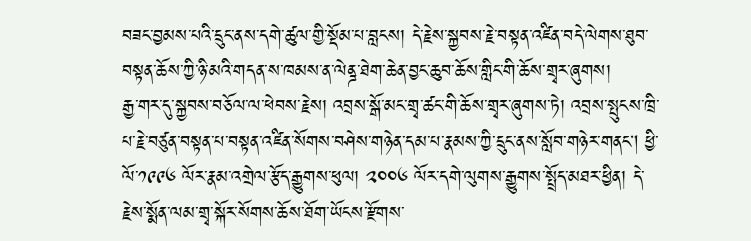བཟང་བྱམས་པའི་དྲུང་ནས་དགེ་ཚུལ་གྱི་སྡོམ་པ་བླངས། དེ་རྗེས་སྐྱབས་རྗེ་བསྟན་འཛིན་བདེ་ལེགས་ཐུབ་བསྟན་ཆོས་ཀྱི་ཉི་མའི་གདན་ས་ཁམས་ན་ལེནྜ་ཐེག་ཆེན་བྱང་ཆུབ་ཆོས་གླིང་གི་ཆོས་གྲྭར་ཞུགས།
རྒྱ་གར་དུ་སྐྱབས་བཅོལ་ལ་ཕེབས་རྗེས། འབྲས་སྒོ་མང་གྲྭ་ཚང་གི་ཆོས་གྲྭར་ཞུགས་ཏེ། འབྲས་སྤུངས་ཁྲི་པ་རྗེ་བཙུན་བསྟན་པ་བསྟན་འཛིན་སོགས་བཤེས་གཉེན་དམ་པ་རྣམས་ཀྱི་དྲུང་ནས་སློབ་གཉེར་གནང། ཕྱི་ལོ་༡༩༩༦ ལོར་རྣམ་འགྲེལ་རྩོད་རྒྱུགས་ཕུལ། ༢༠༠༦ ལོར་དགེ་ལུགས་རྒྱུགས་སྤྲོད་མཐར་ཕྱིན། དེ་རྗེས་སྨོན་ལམ་གྲྭ་སྐོར་སོགས་ཆོས་ཐོག་ཡོངས་རྫོགས་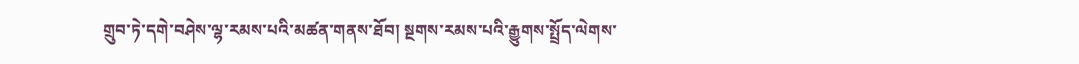གྲུབ་ཏེ་དགེ་བཤེས་ལྷ་རམས་པའི་མཚན་གནས་ཐོབ། སྔགས་རམས་པའི་རྒྱུགས་སྤྲོད་ལེགས་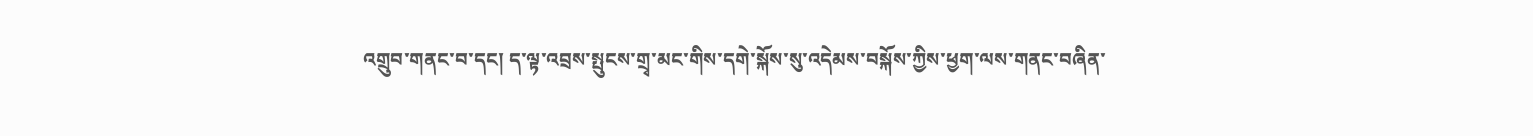འགྲུབ་གནང་བ་དང། ད་ལྟ་འབྲས་སྤུངས་གྲྭ་མང་གིས་དགེ་སྐོས་སུ་འདེམས་བསྐོས་ཀྱིས་ཕྱག་ལས་གནང་བཞིན་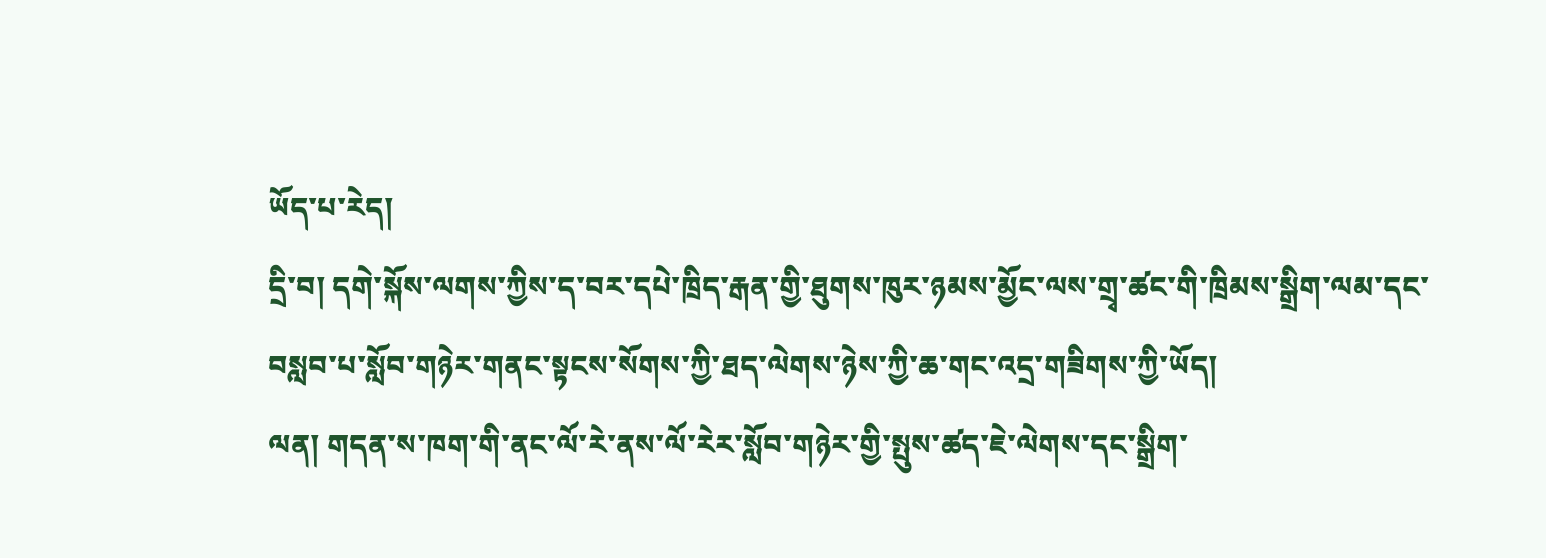ཡོད་པ་རེད།
དྲི་བ། དགེ་སྐོས་ལགས་ཀྱིས་ད་བར་དཔེ་ཁྲིད་རྒན་གྱི་ཐུགས་ཁུར་ཉམས་མྱོང་ལས་གྲྭ་ཚང་གི་ཁྲིམས་སྒྲིག་ལམ་དང་བསླབ་པ་སློབ་གཉེར་གནང་སྟངས་སོགས་ཀྱི་ཐད་ལེགས་ཉེས་ཀྱི་ཆ་གང་འདྲ་གཟིགས་ཀྱི་ཡོད།
ལན། གདན་ས་ཁག་གི་ནང་ལོ་རེ་ནས་ལོ་རེར་སློབ་གཉེར་གྱི་སྤུས་ཚད་ཇེ་ལེགས་དང་སྒྲིག་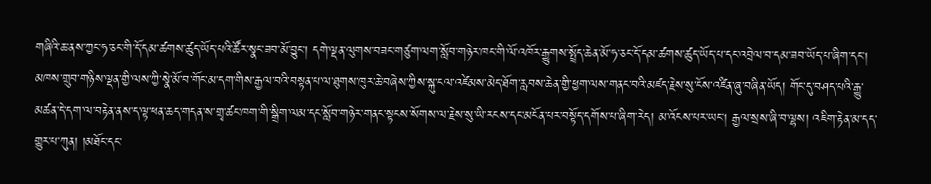གཞིའི་ཆ་ནས་ཀྱང་ཧ་ཅང་གི་དོ་དམ་ཚགས་ཚུད་ཡོད་པའི་ཚོར་སྣང་ཟབ་མོ་བྱུང་། དགེ་ལྡན་ལུགས་བཟང་གཙུག་ལག་སློབ་གཉེར་ཁང་གི་ལོ་འཁོར་རྒྱུགས་སྤྲོད་ཆེན་མོ་ཧ་ཅང་དོ་དམ་ཚགས་ཚུད་ཡོད་པ་དང་འབྲེལ་བ་དམ་ཟབ་ཡོད་པ་ཞིག་དང། མཁས་གྲུབ་གཉིས་ལྡན་གྱི་ལས་ཀྱི་སྣེ་མོ་བ་གོང་མ་དག་གིས་རྒྱལ་བའི་བསྟན་པ་ལ་ཐུགས་ཁུར་ཆེ་བཞེས་ཀྱིས་སྐུ་ངལ་འཛེམས་མེད་ཐོག་རླབས་ཆེན་གྱི་ཕྱག་ལས་གནང་བའི་མཛད་རྗེས་སུ་ངོས་འཛིན་ཞུ་བཞིན་ཡོད། གོང་དུ་བཤད་པའི་རྒྱུ་མཚན་དེ་དག་ལ་བརྟེན་ནས་ད་ལྟ་ཕན་ཆད་གདན་ས་གྲྭ་ཚང་ཁག་གི་སྒྲིག་ལམ་དང་སློབ་གཉེར་གནང་སྟངས་སོགས་ལ་རྗེས་སུ་ཡི་རངས་དང་མངོན་པར་བསྟོད་དགོས་པ་ཞིག་རེད། མ་འོངས་པར་ཡང། རྒྱལ་སྲས་ཞི་བ་ལྷས། འཇིག་རྟེན་མ་དད་གྱུར་པ་ཀུན། །མཐོང་དང་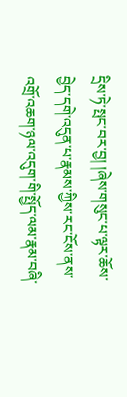དྲིས་ཏེ་སྤང་བར་བྱ། །ཞེས་གསུང་པ་ལྟར་ཆོས་བྱེད་དགེ་འདུན་པ་རྣམས་ཀྱིས་རང་ངོས་ནས་འགྲོ་འཆག་ཉལ་འདུག་གི་སྤྱོད་ལམ་རྣམ་བཞི་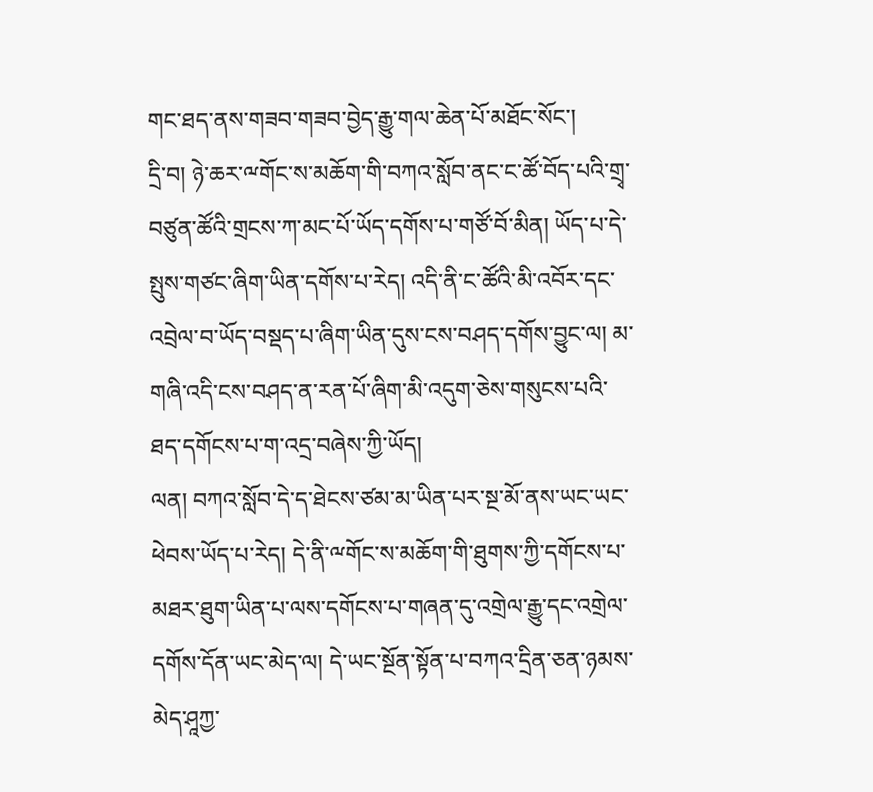གང་ཐད་ནས་གཟབ་གཟབ་བྱེད་རྒྱུ་གལ་ཆེན་པོ་མཐོང་སོང་།
དྲི་བ། ཉེ་ཆར་ྋགོང་ས་མཆོག་གི་བཀའ་སློབ་ནང་ང་ཚོ་བོད་པའི་གྲྭ་བཙུན་ཚོའི་གྲངས་ཀ་མང་པོ་ཡོད་དགོས་པ་གཙོ་བོ་མིན། ཡོད་པ་དེ་སྤུས་གཙང་ཞིག་ཡིན་དགོས་པ་རེད། འདི་ནི་ང་ཚོའི་མི་འབོར་དང་འབྲེལ་བ་ཡོད་བསྡད་པ་ཞིག་ཡིན་དུས་ངས་བཤད་དགོས་བྱུང་ལ། མ་གཞི་འདི་ངས་བཤད་ན་རན་པོ་ཞིག་མི་འདུག་ཅེས་གསུངས་པའི་ཐད་དགོངས་པ་ག་འདྲ་བཞེས་ཀྱི་ཡོད།
ལན། བཀའ་སློབ་དེ་ད་ཐེངས་ཙམ་མ་ཡིན་པར་སྔ་མོ་ནས་ཡང་ཡང་ཕེབས་ཡོད་པ་རེད། དེ་ནི་ྋགོང་ས་མཆོག་གི་ཐུགས་ཀྱི་དགོངས་པ་མཐར་ཐུག་ཡིན་པ་ལས་དགོངས་པ་གཞན་དུ་འགྲེལ་རྒྱུ་དང་འགྲེལ་དགོས་དོན་ཡང་མེད་ལ། དེ་ཡང་སྔོན་སྟོན་པ་བཀའ་དྲིན་ཅན་ཉམས་མེད་ཤཱཀྱ་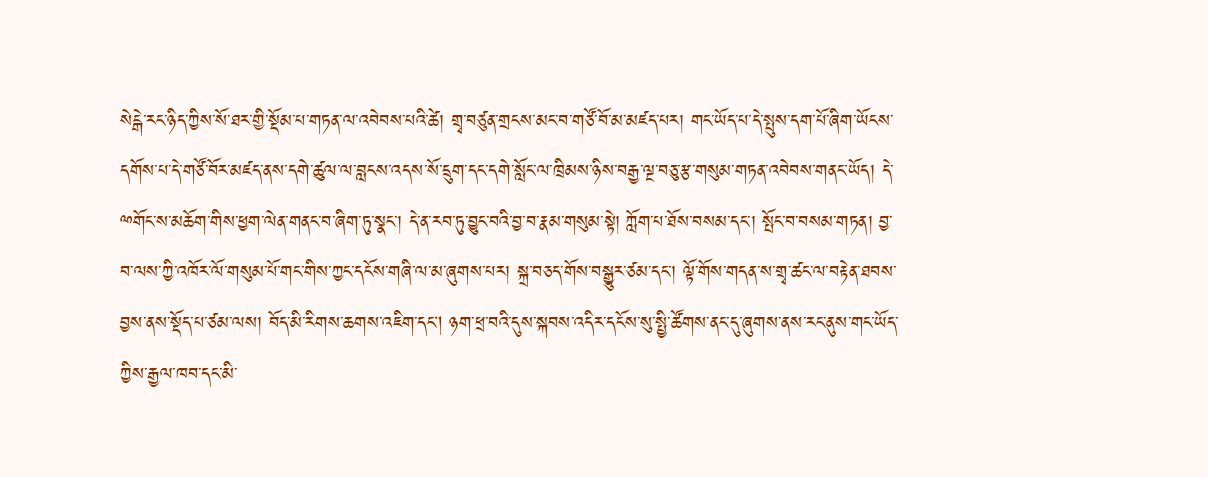སེངྒེ་རང་ཉིད་ཀྱིས་སོ་ཐར་གྱི་སྡོམ་པ་གཏན་ལ་འབེབས་པའི་ཚེ། གྲྭ་བཙུན་གྲངས་མང་བ་གཙོ་བོ་མ་མཛད་པར། གང་ཡོད་པ་དེ་སྤུས་དག་པོ་ཞིག་ཡོངས་དགོས་པ་དེ་གཙོ་བོར་མཛད་ནས་དགེ་ཚུལ་ལ་བླངས་འདས་སོ་དྲུག་དང་དགེ་སློང་ལ་ཁྲིམས་ཉིས་བརྒྱ་ལྔ་བཅུ་རྩ་གསུམ་གཏན་འབེབས་གནང་ཡོད། དེ་ྋགོང་ས་མཆོག་གིས་ཕྱག་ལེན་གནང་བ་ཞིག་ཏུ་སྣང་། དེ་ན་རབ་ཏུ་བྱུང་བའི་བྱ་བ་རྣམ་གསུམ་སྟེ། ཀློག་པ་ཐོས་བསམ་དང་། སྤོང་བ་བསམ་གཏན། བྱ་བ་ལས་ཀྱི་འཁོར་ལོ་གསུམ་པོ་གང་གིས་ཀྱང་དངོས་གཞི་ལ་མ་ཞུགས་པར། སྐྲ་བཅད་གོས་བསྒྱུར་ཙམ་དང་། ལྟོ་གོས་གདན་ས་གྲྭ་ཚང་ལ་བརྟེན་ཐབས་བྱས་ནས་སྡོད་པ་ཙམ་ལས། བོད་མི་རིགས་ཆགས་འཇིག་དང། ཉག་ཕྲ་བའི་དུས་སྐབས་འདིར་དངོས་སུ་སྤྱི་ཚོགས་ནང་དུ་ཞུགས་ནས་རང་ནུས་གང་ཡོད་ཀྱིས་རྒྱལ་ཁབ་དང་མི་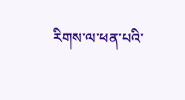རིགས་ལ་ཕན་པའི་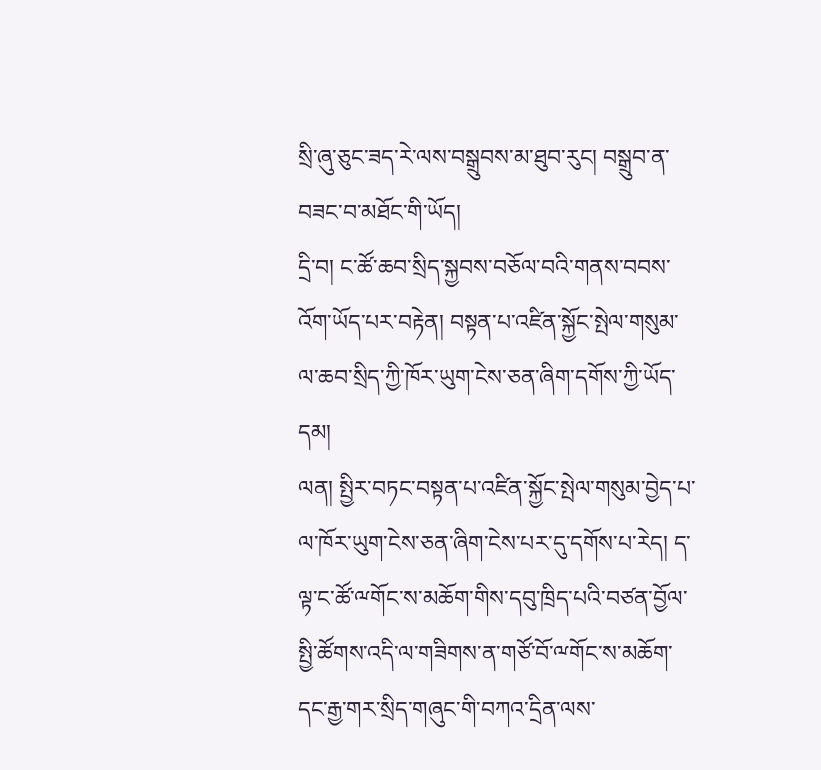སྲི་ཞུ་ཅུང་ཟད་རེ་ལས་བསྒྲུབས་མ་ཐུབ་རུང། བསྒྲུབ་ན་བཟང་བ་མཐོང་གི་ཡོད།
དྲི་བ། ང་ཚོ་ཆབ་སྲིད་སྐྱབས་བཅོལ་བའི་གནས་བབས་འོག་ཡོད་པར་བརྟེན། བསྟན་པ་འཛིན་སྐྱོང་སྤེལ་གསུམ་ལ་ཆབ་སྲིད་ཀྱི་ཁོར་ཡུག་ངེས་ཅན་ཞིག་དགོས་ཀྱི་ཡོད་དམ།
ལན། སྤྱིར་བཏང་བསྟན་པ་འཛིན་སྐྱོང་སྤེལ་གསུམ་བྱེད་པ་ལ་ཁོར་ཡུག་ངེས་ཅན་ཞིག་ངེས་པར་དུ་དགོས་པ་རེད། ད་ལྟ་ང་ཚོ་ྋགོང་ས་མཆོག་གིས་དབུ་ཁྲིད་པའི་བཙན་བྱོལ་སྤྱི་ཚོགས་འདི་ལ་གཟིགས་ན་གཙོ་བོ་ྋགོང་ས་མཆོག་དང་རྒྱ་གར་སྲིད་གཞུང་གི་བཀའ་དྲིན་ལས་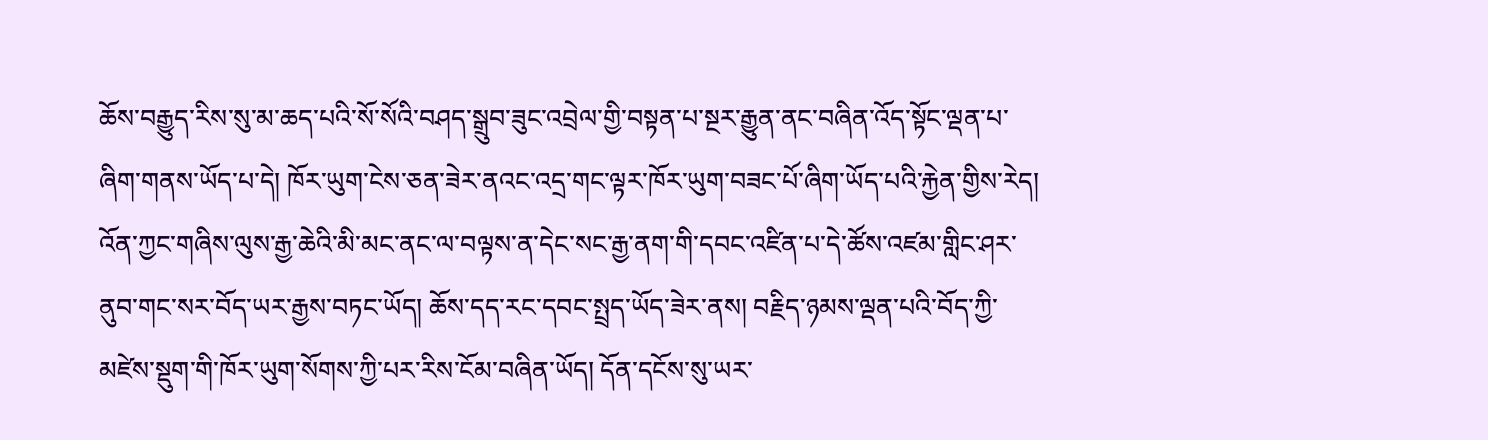ཆོས་བརྒྱུད་རིས་སུ་མ་ཆད་པའི་སོ་སོའི་བཤད་སྒྲུབ་ཟུང་འབྲེལ་གྱི་བསྟན་པ་སྔར་རྒྱུན་ནང་བཞིན་འོད་སྟོང་ལྡན་པ་ཞིག་གནས་ཡོད་པ་དེ། ཁོར་ཡུག་ངེས་ཅན་ཟེར་ནའང་འདྲ་གང་ལྟར་ཁོར་ཡུག་བཟང་པོ་ཞིག་ཡོད་པའི་རྐྱེན་གྱིས་རེད། འོན་ཀྱང་གཞིས་ལུས་རྒྱ་ཆེའི་མི་མང་ནང་ལ་བལྟས་ན་དེང་སང་རྒྱ་ནག་གི་དབང་འཛིན་པ་དེ་ཚོས་འཛམ་གླིང་ཤར་ནུབ་གང་སར་བོད་ཡར་རྒྱས་བཏང་ཡོད། ཆོས་དད་རང་དབང་སྤྲད་ཡོད་ཟེར་ནས། བརྗིད་ཉམས་ལྡན་པའི་བོད་ཀྱི་མཛེས་སྡུག་གི་ཁོར་ཡུག་སོགས་ཀྱི་པར་རིས་ངོམ་བཞིན་ཡོད། དོན་དངོས་སུ་ཡར་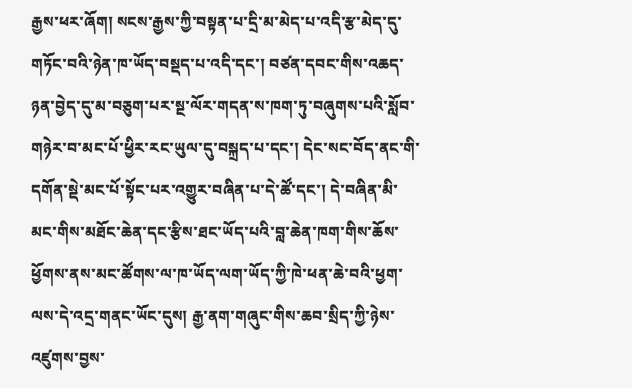རྒྱས་ཕར་ཞོག། སངས་རྒྱས་ཀྱི་བསྟན་པ་དྲི་མ་མེད་པ་འདི་རྩ་མེད་དུ་གཏོང་བའི་ཉེན་ཁ་ཡོད་བསྡད་པ་འདི་དང་། བཙན་དབང་གིས་འཆད་ཉན་བྱེད་དུ་མ་བཅུག་པར་སྔ་ལོར་གདན་ས་ཁག་ཏུ་བཞུགས་པའི་སློབ་གཉེར་བ་མང་པོ་ཕྱིར་རང་ཡུལ་དུ་བསྐྲད་པ་དང་། དེང་སང་བོད་ནང་གི་དགོན་སྡེ་མང་པོ་སྟོང་པར་འགྱུར་བཞིན་པ་དེ་ཚོ་དང་། དེ་བཞིན་མི་མང་གིས་མཐོང་ཆེན་དང་རྩིས་ཐང་ཡོད་པའི་བླ་ཆེན་ཁག་གིས་ཆོས་ཕྱོགས་ནས་མང་ཚོགས་ལ་ཁ་ཡོད་ལག་ཡོད་ཀྱི་ཁེ་ཕན་ཆེ་བའི་ཕྱག་ལས་དེ་འདྲ་གནང་ཡོང་དུས། རྒྱ་ནག་གཞུང་གིས་ཆབ་སྲིད་ཀྱི་ཉེས་འཛུགས་བྱས་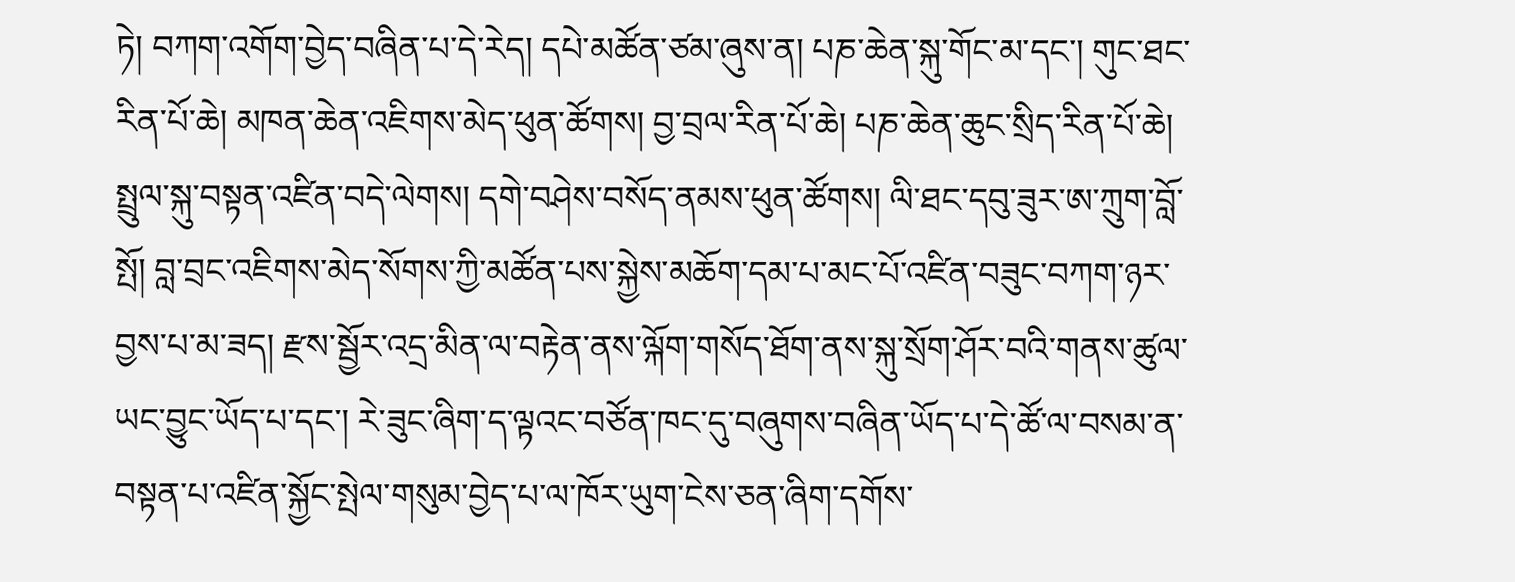ཏེ། བཀག་འགོག་བྱེད་བཞིན་པ་དེ་རེད། དཔེ་མཚོན་ཙམ་ཞུས་ན། པཎ་ཆེན་སྐུ་གོང་མ་དང་། གུང་ཐང་རིན་པོ་ཆེ། མཁན་ཆེན་འཇིགས་མེད་ཕུན་ཚོགས། བྱ་བྲལ་རིན་པོ་ཆེ། པཎ་ཆེན་ཆུང་སྲིད་རིན་པོ་ཆེ། སྤྲུལ་སྐུ་བསྟན་འཛིན་བདེ་ལེགས། དགེ་བཤེས་བསོད་ནམས་ཕུན་ཚོགས། ལི་ཐང་དབུ་ཟུར་ཨ་ཀྲུག་བློ་སྤོ། བླ་བྲང་འཇིགས་མེད་སོགས་ཀྱི་མཚོན་པས་སྐྱེས་མཆོག་དམ་པ་མང་པོ་འཛིན་བཟུང་བཀག་ཉར་བྱས་པ་མ་ཟད། རྫས་སྦྱོར་འདྲ་མིན་ལ་བརྟེན་ནས་ལྐོག་གསོད་ཐོག་ནས་སྐུ་སྲོག་ཤོར་བའི་གནས་ཚུལ་ཡང་བྱུང་ཡོད་པ་དང་། རེ་ཟུང་ཞིག་ད་ལྟའང་བཙོན་ཁང་དུ་བཞུགས་བཞིན་ཡོད་པ་དེ་ཚོ་ལ་བསམ་ན་བསྟན་པ་འཛིན་སྐྱོང་སྤེལ་གསུམ་བྱེད་པ་ལ་ཁོར་ཡུག་ངེས་ཅན་ཞིག་དགོས་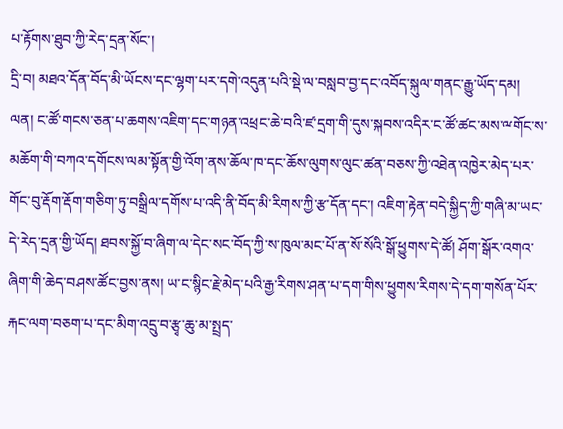པ་རྟོགས་ཐུབ་ཀྱི་རེད་དྲན་སོང་།
དྲི་བ། མཐའ་དོན་བོད་མི་ཡོངས་དང་ལྷག་པར་དགེ་འདུན་པའི་སྡེ་ལ་བསླབ་བྱ་དང་འབོད་སྐུལ་གནང་རྒྱུ་ཡོད་དམ།
ལན། ང་ཚོ་གངས་ཅན་པ་ཆགས་འཇིག་དང་གཉན་འཕྲང་ཆེ་བའི་ཛ་དྲག་གི་དུས་སྐབས་འདིར་ང་ཚོ་ཚང་མས་ྋགོང་ས་མཆོག་གི་བཀའ་དགོངས་ལམ་སྟོན་གྱི་འོག་ནས་ཆོལ་ཁ་དང་ཆོས་ལུགས་ལུང་ཚན་བཅས་ཀྱི་འཐེན་འཁྱེར་མེད་པར་གོང་བུ་རྡོག་རྡོག་གཅིག་ཏུ་བསྒྲིལ་དགོས་པ་འདི་ནི་བོད་མི་རིགས་ཀྱི་རྩ་དོན་དང་། འཇིག་རྟེན་བདེ་སྐྱིད་ཀྱི་གཞི་མ་ཡང་དེ་རེད་དྲན་གྱི་ཡོད། ཐབས་སྐྱོ་བ་ཞིག་ལ་དེང་སང་བོད་ཀྱི་ས་ཁུལ་མང་པོ་ན་སོ་སོའི་སྒོ་ཕྱུགས་དེ་ཚོ། ཤོག་སྒོར་འགའ་ཞིག་གི་ཆེད་བཤས་ཚོང་བྱས་ནས། ཡ་ང་སྙིང་རྗེ་མེད་པའི་རྒྱ་རིགས་ཤན་པ་དག་གིས་ཕྱུགས་རིགས་དེ་དག་གསོན་པོར་རྐང་ལག་བཅག་པ་དང་མིག་འདྲུ་བ་རྩྭ་ཆུ་མ་སྤྲད་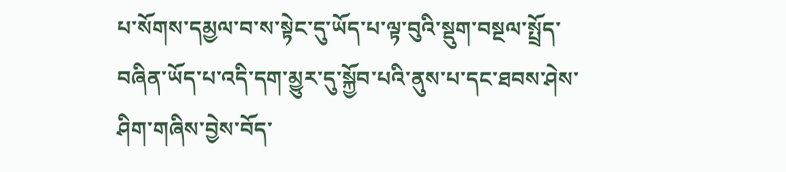པ་སོགས་དམྱལ་བ་ས་སྟེང་དུ་ཡོད་པ་ལྟ་བུའི་སྡུག་བསྔལ་སྤྲོད་བཞིན་ཡོད་པ་འདི་དག་མྱུར་དུ་སྐྱོབ་པའི་ནུས་པ་དང་ཐབས་ཤེས་ཤིག་གཞིས་བྱེས་བོད་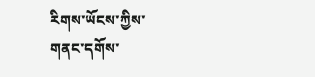རིགས་ཡོངས་ཀྱིས་གནང་དགོས་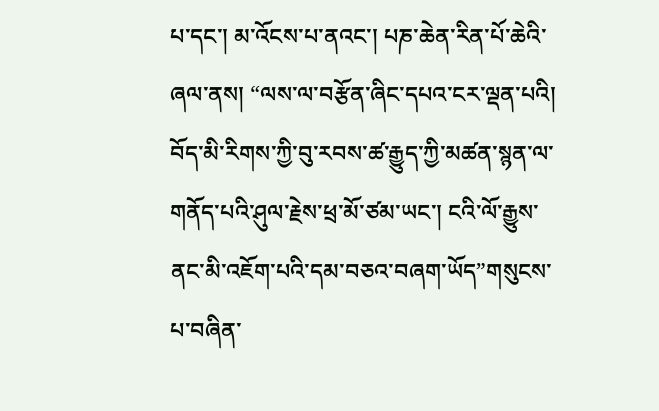པ་དང་། མ་འོངས་པ་ནའང་། པཎ་ཆེན་རིན་པོ་ཆེའི་ཞལ་ནས། “ལས་ལ་བརྩོན་ཞིང་དཔའ་ངར་ལྡན་པའི། བོད་མི་རིགས་ཀྱི་བུ་རབས་ཚ་རྒྱུད་ཀྱི་མཚན་སྙན་ལ་གནོད་པའི་ཤུལ་རྗེས་ཕྲ་མོ་ཙམ་ཡང་། ངའི་ལོ་རྒྱུས་ནང་མི་འཇོག་པའི་དམ་བཅའ་བཞག་ཡོད”གསུངས་པ་བཞིན་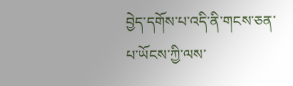བྱེད་དགོས་པ་འདི་ནི་གངས་ཅན་པ་ཡོངས་ཀྱི་ལས་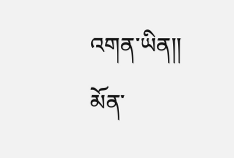འགན་ཡིན།།
མོན་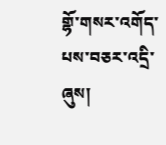གྷོ་གསར་འགོད་པས་བཅར་འདྲི་ཞུས།